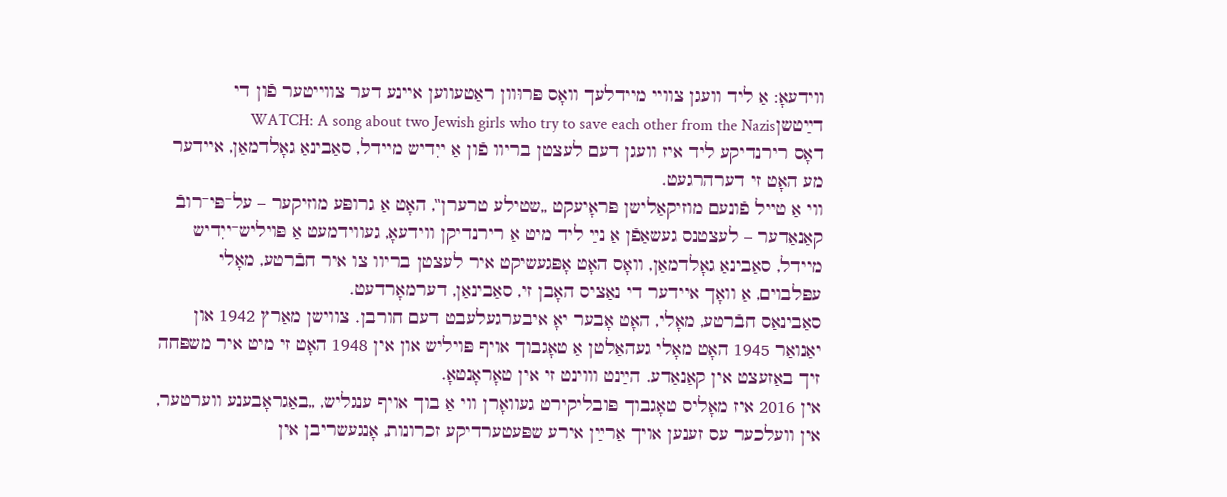ווידעאָ: אַ ליד וועגן צוויי מיידלעך וואָס פּרוּוון ראַטעווען איינע דער צווייטער פֿון די דײַטשןWATCH: A song about two Jewish girls who try to save each other from the Nazis
דאָס רירנדיקע ליד איז וועגן דעם לעצטן בריוו פֿון אַ ייִדיש מיידל, סאַבינאַ גאָלדמאַן, איידער מע האָט זי דערהרגעט.
ווי אַ טייל פֿונעם מוזיקאַלישן פּראָיעקט „שטילע טרערן‟, האָט אַ גרופּע מוזיקער – על־פּי־רובֿ קאַנאַדער – לעצטנס געשאַפֿן אַ נײַ ליד מיט אַ רירנדיקן ווידעאָ, געווידמעט אַ פּויליש־ייִדיש מיידל, סאַבינאַ גאָלדמאַן, וואָס האָט אָפּגעשיקט איר לעצטן בריוו צו איר חבֿרטע, מאָלי עפּלבוים, אַ וואָך איידער די נאַציס האָבן זי, סאַבינאַן, דערמאָרדעט.
סאַבינאַס חבֿרטע, מאָלי, האָט אָבער יאָ איבערגעלעבט דעם חורבן. צווישן מאַרץ 1942 און יאַנואַר 1945 האָט מאָלי געהאַלטן אַ טאָגבוך אויף פּויליש און אין 1948 האָט זי מיט איר משפּחה זיך באַזעצט אין קאַנאַדע. הײַנט וווינט זי אין טאָראָנטאָ.
אין 2016 איז מאָליס טאָגבוך פּובליקירט געוואָרן ווי אַ בוך אויף ענגליש, „באַגראָבענע ווערטער, אין וועלכער עס זענען אויך אַרײַן אירע שפּעטערדיקע זכרונות, אָנגעשריבן אין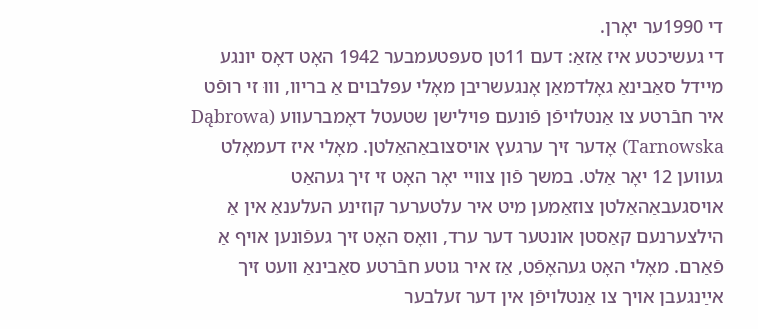די 1990ער יאָרן.
די געשיכטע איז אַזאַ: דעם 11טן סעפּטעמבער 1942 האָט דאָס יונגע מיידל סאַבינאַ גאָלדמאַן אָנגעשריבן מאָלי עפּלבוים אַ בריוו, וווּ זי רופֿט איר חבֿרטע צו אַנטלויפֿן פֿונעם פּוילישן שטעטל דאָמברעווע (Dąbrowa Tarnowska) אָדער זיך ערגעץ אויסצובאַהאַלטן. מאָלי איז דעמאָלט געווען 12 יאָר אַלט. במשך פֿון צוויי יאָר האָט זי זיך געהאַט אויסגעבאַהאַלטן צוזאַמען מיט איר עלטערער קוזינע העלענאַ אין אַ הילצערנעם קאַסטן אונטער דער ערד, וואָס האָט זיך געפֿונען אויף אַ פֿאַרם. מאָלי האָט געהאָפֿט, אַז איר גוטע חבֿרטע סאַבינאַ וועט זיך אײַנגעבן אויך צו אַנטלויפֿן אין דער זעלבער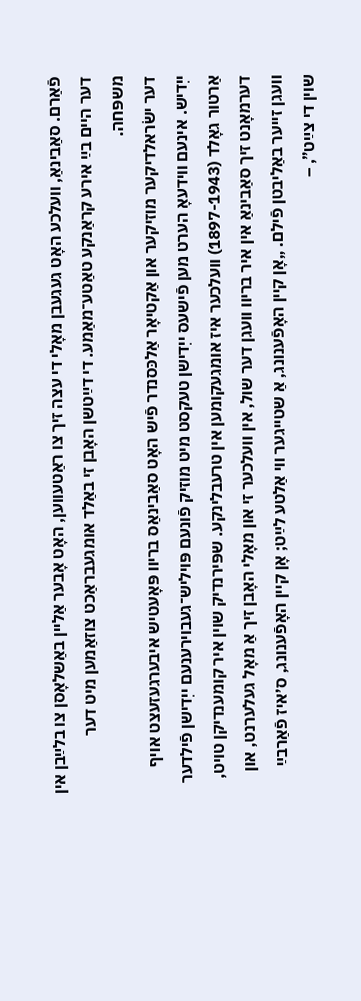פֿאַרם. סאַבינאַ, וועלכע האָט געגעבן מאָלי די עצה זיך צו ראַטעווען, האָט אָבער אַליין באַשלאָסן צו בלײַבן אין דער היים בײַ אירע קראַנקע טאַטע־מאַמע. די דײַטשן האָבן זי באַלד אומגעבראַכט צוזאַמען מיט דער משפּחה.
דער ישׂראלדיקער מוזיקער און אַקטיאָר אַלכּסנדר פֿיש האָט סאַבינאַס בריוו פּאָעטיש איבערגעזעצט אויף ייִדיש. אינעם ווידעאָ הערט מען פֿישעס ייִדישן טעקסט מיט מוזיק פֿונעם פּויליש־געבוירענעם ייִדישן פֿילדער אַרטור גאָלד (1897-1943) וועלכער איז אומגעקומען אין טרעבלינקע. שפּירנדיק שוין איר קומענדיקן טויט, דערמאָנט זיך סאַבינאַ אין איר בריוו וועגן דער שול, אין וועלכער זי און מאָלי האָבן זיך אַ מאָל געלערנט, און וועגן זייער באַליבטן פֿילם. „אָן קיין האָפֿענונג, אַ שטייגער ווי אַלטע לײַט; אָן קיין האָפֿענונג, ס׳איז פֿאַרבײַ שוין די צײַט”, –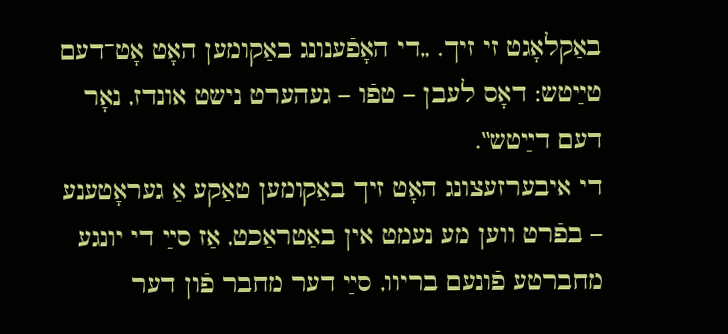באַקלאָגט זי זיך. „די האָפֿענונג באַקומען האָט אָט־דעם טײַטש: דאָס לעבן – טפֿו – געהערט נישט אונדז, נאָר דעם דײַטש‟.
די איבערזעצונג האָט זיך באַקומען טאַקע אַ געראָטענע – בפֿרט ווען מע נעמט אין באַטראַכט, אַז סײַ די יונגע מחברטע פֿונעם בריוו, סײַ דער מחבר פֿון דער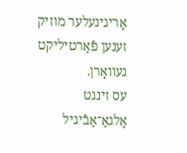אָריגינעלער מוזיק זענען פֿאַרטיליקט געוואָרן.
עס זינגט אָלגאַ־אַבֿיגיל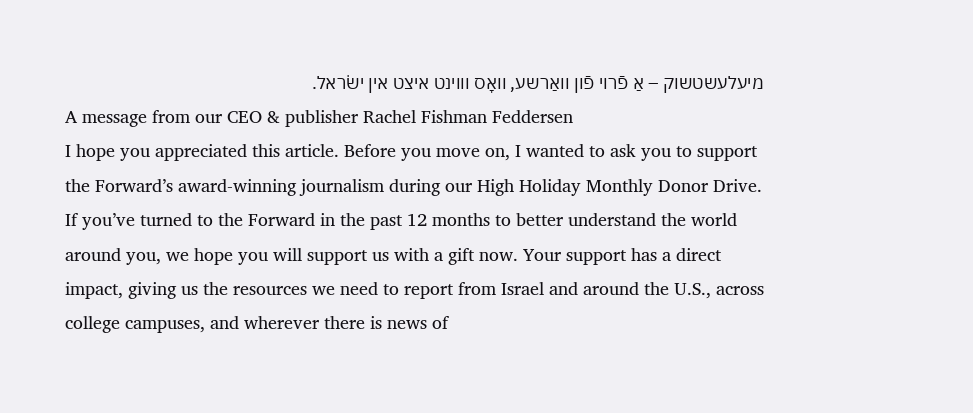מיעלעשטשוק – אַ פֿרוי פֿון וואַרשע, וואָס וווינט איצט אין ישׂראל.
A message from our CEO & publisher Rachel Fishman Feddersen
I hope you appreciated this article. Before you move on, I wanted to ask you to support the Forward’s award-winning journalism during our High Holiday Monthly Donor Drive.
If you’ve turned to the Forward in the past 12 months to better understand the world around you, we hope you will support us with a gift now. Your support has a direct impact, giving us the resources we need to report from Israel and around the U.S., across college campuses, and wherever there is news of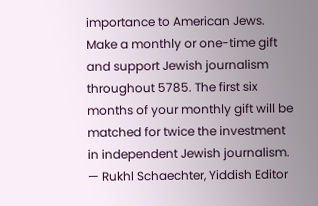importance to American Jews.
Make a monthly or one-time gift and support Jewish journalism throughout 5785. The first six months of your monthly gift will be matched for twice the investment in independent Jewish journalism.
— Rukhl Schaechter, Yiddish Editor